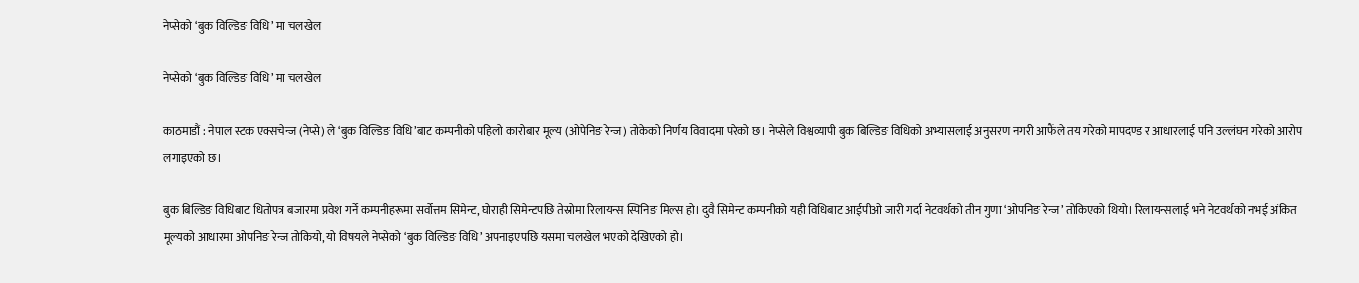नेप्सेको ‘बुक विल्डिङ विधि’ मा चलखेल

नेप्सेको ‘बुक विल्डिङ विधि’ मा चलखेल

काठमाडौं : नेपाल स्टक एक्सचेन्ज (नेप्से) ले ‘बुक विल्डिङ विधि’बाट कम्पनीको पहिलो कारोबार मूल्य (ओपेनिङ रेन्ज) तोकेको निर्णय विवादमा परेको छ। नेप्सेले विश्वव्यापी बुक बिल्डिङ विधिको अभ्यासलाई अनुसरण नगरी आफैंले तय गरेको मापदण्ड र आधारलाई पनि उल्लंघन गरेको आरोप लगाइएको छ।

बुक बिल्डिङ विधिबाट धितोपत्र बजारमा प्रवेश गर्ने कम्पनीहरूमा सर्वोत्तम सिमेन्ट, घोराही सिमेन्टपछि तेस्रोमा रिलायन्स स्पिनिङ मिल्स हो। दुवै सिमेन्ट कम्पनीको यही विधिबाट आईपीओ जारी गर्दा नेटवर्थको तीन गुणा ‘ओपनिङ रेन्ज’ तोकिएको थियो। रिलायन्सलाई भने नेटवर्थको नभई अंकित मूल्यको आधारमा ओपनिङ रेन्ज तोकियो, यो विषयले नेप्सेको ‘बुक विल्डिङ विधि’ अपनाइएपछि यसमा चलखेल भएको देखिएको हो।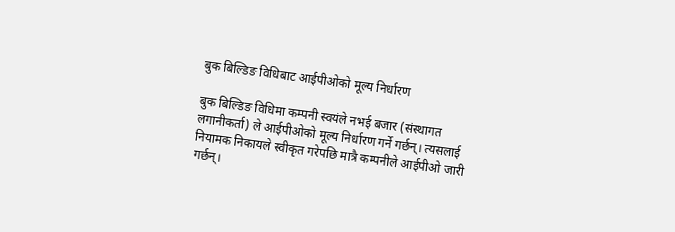बुक बिल्डिङ विधिबाट आईपीओको मूल्य निर्धारण

बुक बिल्डिङ विधिमा कम्पनी स्वयंले नभई बजार (संस्थागत लगानीकर्ता) ले आईपीओको मूल्य निर्धारण गर्ने गर्छन्। त्यसलाई नियामक निकायले स्वीकृत गरेपछि मात्रै कम्पनीले आईपीओ जारी गर्छन्।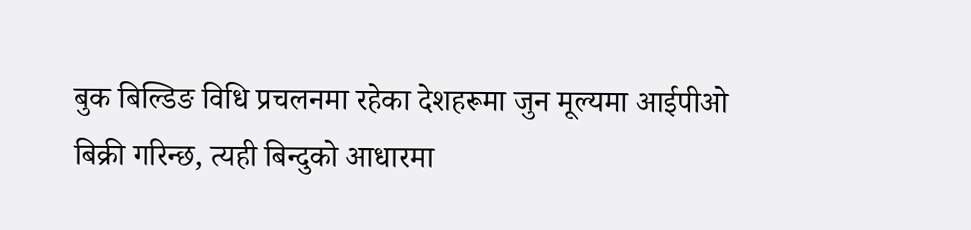बुक बिल्डिङ विधि प्रचलनमा रहेका देशहरूमा जुन मूल्यमा आईपीओ बिक्री गरिन्छ, त्यही बिन्दुको आधारमा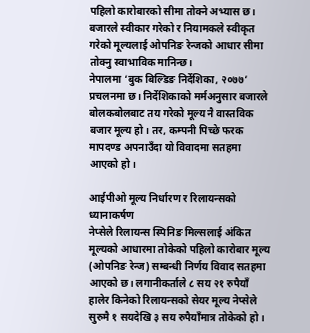पहिलो कारोबारको सीमा तोक्ने अभ्यास छ। बजारले स्वीकार गरेको र नियामकले स्वीकृत गरेको मूल्यलाई ओपनिङ रेन्जको आधार सीमा तोक्नु स्वाभाविक मानिन्छ।
नेपालमा ‘बुक बिल्डिङ निर्देशिका, २०७७’ प्रचलनमा छ। निर्देशिकाको मर्मअनुसार बजारले बोलकबोलबाट तय गरेको मूल्य नै वास्तविक बजार मूल्य हो। तर, कम्पनी पिच्छे फरक मापदण्ड अपनाउँदा यो विवादमा सतहमा आएको हो।

आईपीओ मूल्य निर्धारण र रिलायन्सको ध्यानाकर्षण
नेप्सेले रिलायन्स स्पिनिङ मिल्सलाई अंकित मूल्यको आधारमा तोकेको पहिलो कारोबार मूल्य (ओपनिङ रेन्ज) सम्बन्धी निर्णय विवाद सतहमा आएको छ। लगानीकर्ताले ८ सय २१ रुपैयाँ हालेर किनेको रिलायन्सको सेयर मूल्य नेप्सेले सुरुमै १ सयदेखि ३ सय रुपैयाँमात्र तोकेको हो।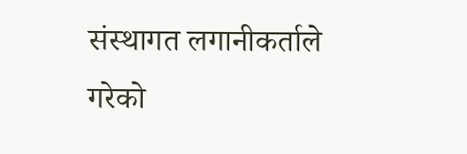संस्थागत लगानीकर्ताले गरेको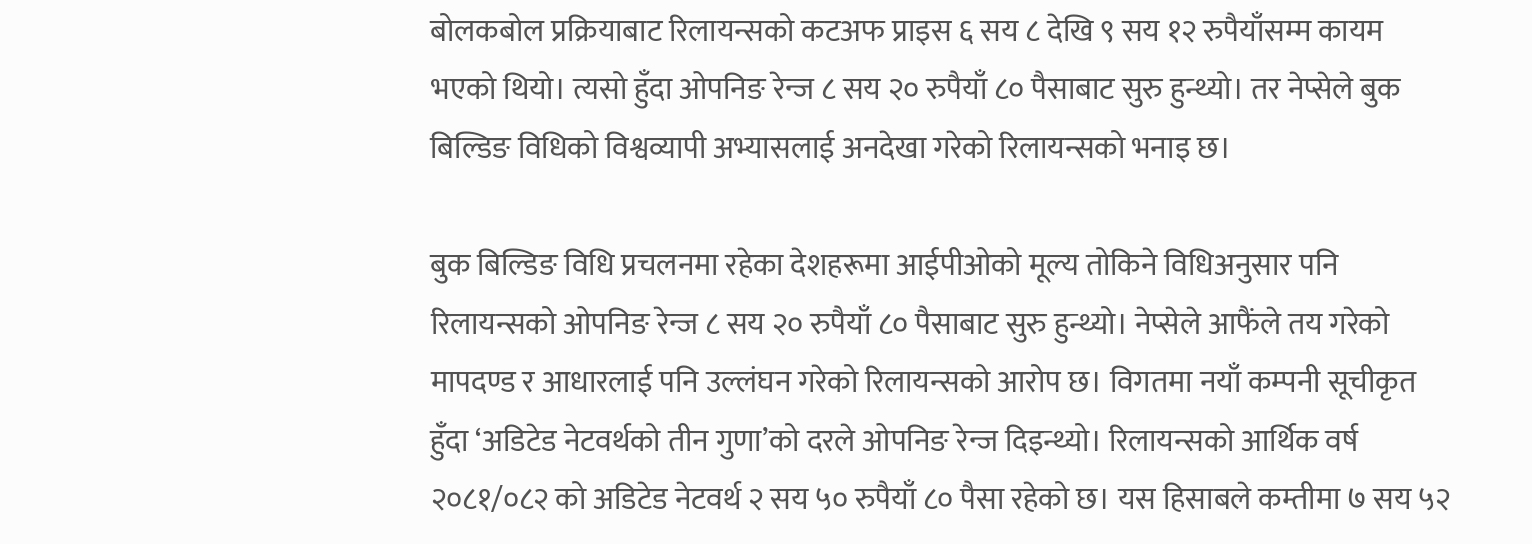बोलकबोल प्रक्रियाबाट रिलायन्सको कटअफ प्राइस ६ सय ८ देखि ९ सय १२ रुपैयाँसम्म कायम भएको थियो। त्यसो हुँदा ओपनिङ रेन्ज ८ सय २० रुपैयाँ ८० पैसाबाट सुरु हुन्थ्यो। तर नेप्सेले बुक बिल्डिङ विधिको विश्वव्यापी अभ्यासलाई अनदेखा गरेको रिलायन्सको भनाइ छ।

बुक बिल्डिङ विधि प्रचलनमा रहेका देशहरूमा आईपीओको मूल्य तोकिने विधिअनुसार पनि रिलायन्सको ओपनिङ रेन्ज ८ सय २० रुपैयाँ ८० पैसाबाट सुरु हुन्थ्यो। नेप्सेले आफैंले तय गरेको मापदण्ड र आधारलाई पनि उल्लंघन गरेको रिलायन्सको आरोप छ। विगतमा नयाँ कम्पनी सूचीकृत हुँदा ‘अडिटेड नेटवर्थको तीन गुणा’को दरले ओपनिङ रेन्ज दिइन्थ्यो। रिलायन्सको आर्थिक वर्ष २०८१/०८२ को अडिटेड नेटवर्थ २ सय ५० रुपैयाँ ८० पैसा रहेको छ। यस हिसाबले कम्तीमा ७ सय ५२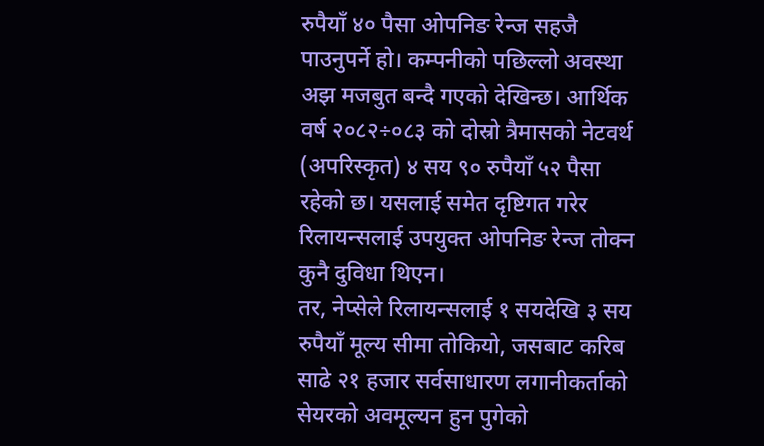रुपैयाँ ४० पैसा ओपनिङ रेन्ज सहजै पाउनुपर्ने हो। कम्पनीको पछिल्लो अवस्था अझ मजबुत बन्दै गएको देखिन्छ। आर्थिक वर्ष २०८२÷०८३ को दोस्रो त्रैमासको नेटवर्थ (अपरिस्कृत) ४ सय ९० रुपैयाँ ५२ पैसा रहेको छ। यसलाई समेत दृष्टिगत गरेर रिलायन्सलाई उपयुक्त ओपनिङ रेन्ज तोक्न कुनै दुविधा थिएन।
तर, नेप्सेले रिलायन्सलाई १ सयदेखि ३ सय रुपैयाँ मूल्य सीमा तोकियो, जसबाट करिब साढे २१ हजार सर्वसाधारण लगानीकर्ताको सेयरको अवमूल्यन हुन पुगेको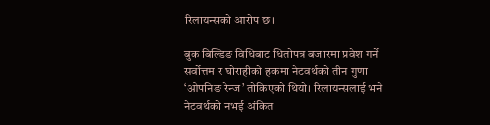रिलायन्सको आरोप छ।

बुक बिल्डिङ विधिबाट धितोपत्र बजारमा प्रवेश गर्ने सर्वोत्तम र घोराहीको हकमा नेटवर्थको तीन गुणा ‘ओपनिङ रेन्ज’ तोकिएको थियो। रिलायन्सलाई भने नेटवर्थको नभई अंकित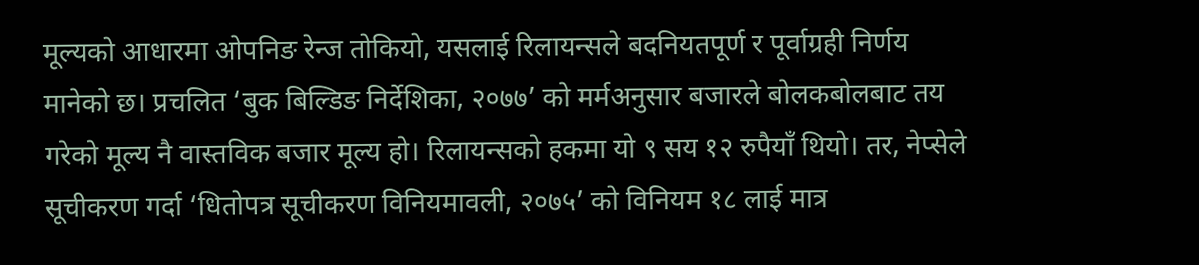मूल्यको आधारमा ओपनिङ रेन्ज तोकियो, यसलाई रिलायन्सले बदनियतपूर्ण र पूर्वाग्रही निर्णय मानेको छ। प्रचलित ‘बुक बिल्डिङ निर्देशिका, २०७७’ को मर्मअनुसार बजारले बोलकबोलबाट तय गरेको मूल्य नै वास्तविक बजार मूल्य हो। रिलायन्सको हकमा यो ९ सय १२ रुपैयाँ थियो। तर, नेप्सेले सूचीकरण गर्दा ‘धितोपत्र सूचीकरण विनियमावली, २०७५’ को विनियम १८ लाई मात्र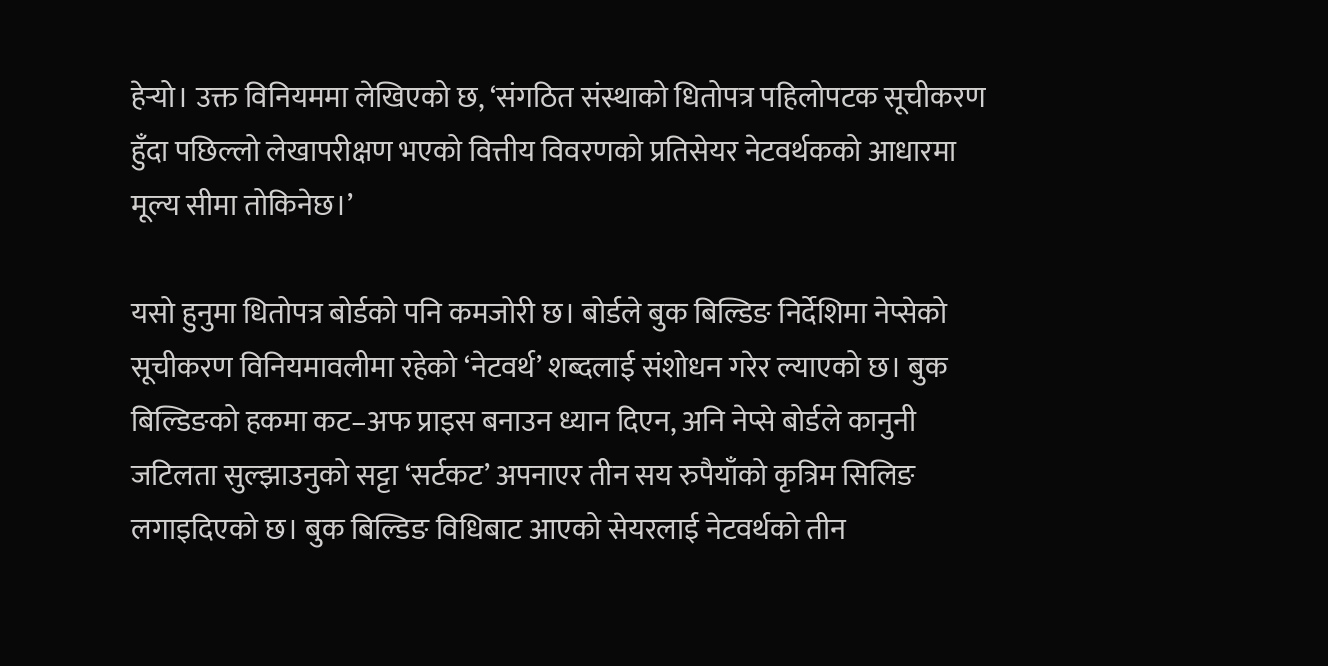हेर्‍यो। उक्त विनियममा लेखिएको छ, ‘संगठित संस्थाको धितोपत्र पहिलोपटक सूचीकरण हुँदा पछिल्लो लेखापरीक्षण भएको वित्तीय विवरणको प्रतिसेयर नेटवर्थकको आधारमा मूल्य सीमा तोकिनेछ।’

यसो हुनुमा धितोपत्र बोर्डको पनि कमजोरी छ। बोर्डले बुक बिल्डिङ निर्देशिमा नेप्सेको सूचीकरण विनियमावलीमा रहेको ‘नेटवर्थ’ शब्दलाई संशोधन गरेर ल्याएको छ। बुक बिल्डिङको हकमा कट–अफ प्राइस बनाउन ध्यान दिएन, अनि नेप्से बोर्डले कानुनी जटिलता सुल्झाउनुको सट्टा ‘सर्टकट’ अपनाएर तीन सय रुपैयाँको कृत्रिम सिलिङ लगाइदिएको छ। बुक बिल्डिङ विधिबाट आएको सेयरलाई नेटवर्थको तीन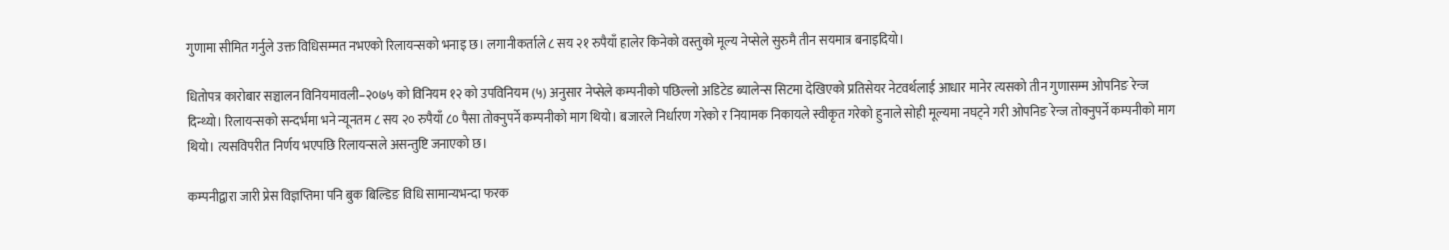गुणामा सीमित गर्नुले उक्त विधिसम्मत नभएको रिलायन्सको भनाइ छ। लगानीकर्ताले ८ सय २१ रुपैयाँ हालेर किनेको वस्तुको मूल्य नेप्सेले सुरुमै तीन सयमात्र बनाइदियो।

धितोपत्र कारोबार सञ्चालन विनियमावली–२०७५ को विनियम १२ को उपविनियम (५) अनुसार नेप्सेले कम्पनीको पछिल्लो अडिटेड ब्यालेन्स सिटमा देखिएको प्रतिसेयर नेटवर्थलाई आधार मानेर त्यसको तीन गुणासम्म ओपनिङ रेन्ज दिन्थ्यो। रिलायन्सको सन्दर्भमा भने न्यूनतम ८ सय २० रुपैयाँ ८० पैसा तोक्नुपर्ने कम्पनीको माग थियो। बजारले निर्धारण गरेको र नियामक निकायले स्वीकृत गरेको हुनाले सोही मूल्यमा नघट्ने गरी ओपनिङ रेन्ज तोक्नुपर्ने कम्पनीको माग थियो। त्यसविपरीत निर्णय भएपछि रिलायन्सले असन्तुष्टि जनाएको छ।

कम्पनीद्वारा जारी प्रेस विज्ञप्तिमा पनि बुक बिल्डिङ विधि सामान्यभन्दा फरक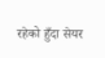रहेको हुँदा सेयर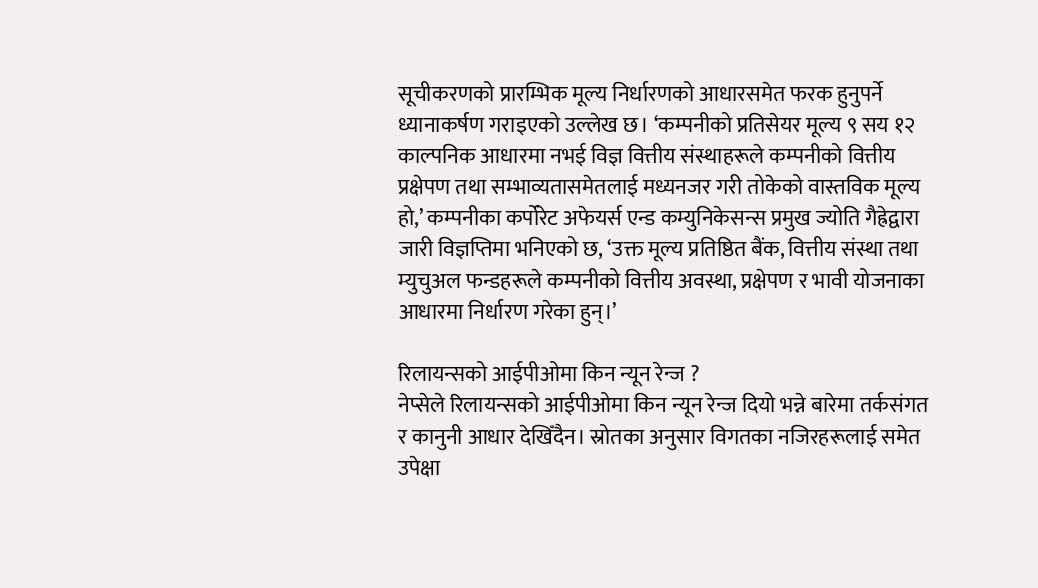सूचीकरणको प्रारम्भिक मूल्य निर्धारणको आधारसमेत फरक हुनुपर्ने ध्यानाकर्षण गराइएको उल्लेख छ। ‘कम्पनीको प्रतिसेयर मूल्य ९ सय १२ काल्पनिक आधारमा नभई विज्ञ वित्तीय संस्थाहरूले कम्पनीको वित्तीय प्रक्षेपण तथा सम्भाव्यतासमेतलाई मध्यनजर गरी तोकेको वास्तविक मूल्य हो,’ कम्पनीका कर्पोरेट अफेयर्स एन्ड कम्युनिकेसन्स प्रमुख ज्योति गैह्रेद्वारा जारी विज्ञप्तिमा भनिएको छ, ‘उक्त मूल्य प्रतिष्ठित बैंक, वित्तीय संस्था तथा म्युचुअल फन्डहरूले कम्पनीको वित्तीय अवस्था, प्रक्षेपण र भावी योजनाका आधारमा निर्धारण गरेका हुन्।’

रिलायन्सको आईपीओमा किन न्यून रेन्ज ?
नेप्सेले रिलायन्सको आईपीओमा किन न्यून रेन्ज दियो भन्ने बारेमा तर्कसंगत र कानुनी आधार देखिँदैन। स्रोतका अनुसार विगतका नजिरहरूलाई समेत उपेक्षा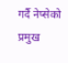गर्दै नेप्सेको प्रमुख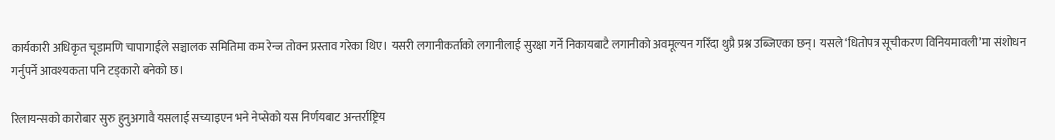कार्यकारी अधिकृत चूडामणि चापागाईंले सञ्चालक समितिमा कम रेन्ज तोक्न प्रस्ताव गरेका थिए। यसरी लगानीकर्ताको लगानीलाई सुरक्षा गर्ने निकायबाटै लगानीको अवमूल्यन गरिँदा थुप्रै प्रश्न उब्जिएका छन्। यसले ‘धितोपत्र सूचीकरण विनियमावली’मा संशोधन गर्नुपर्ने आवश्यकता पनि टड्कारो बनेको छ।

रिलायन्सको कारोबार सुरु हुनुअगावै यसलाई सच्याइएन भने नेप्सेको यस निर्णयबाट अन्तर्राष्ट्रिय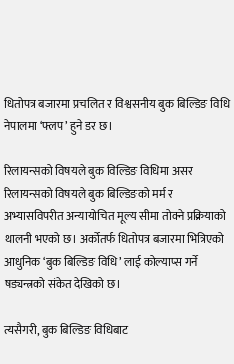धितोपत्र बजारमा प्रचलित र विश्वसनीय बुक बिल्डिङ विधि नेपालमा ‘फ्लप’ हुने डर छ।

रिलायन्सको विषयले बुक विल्डिङ विधिमा असर
रिलायन्सको विषयले बुक बिल्डिङको मर्म र अभ्यासविपरीत अन्यायोचित मूल्य सीमा तोक्ने प्रक्रियाको थालनी भएको छ। अर्कोतर्फ धितोपत्र बजारमा भित्रिएको आधुनिक ‘बुक बिल्डिङ विधि’ लाई कोल्याप्स गर्ने षड्यन्त्रको संकेत देखिको छ।

त्यसैगरी, बुक बिल्डिङ विधिबाट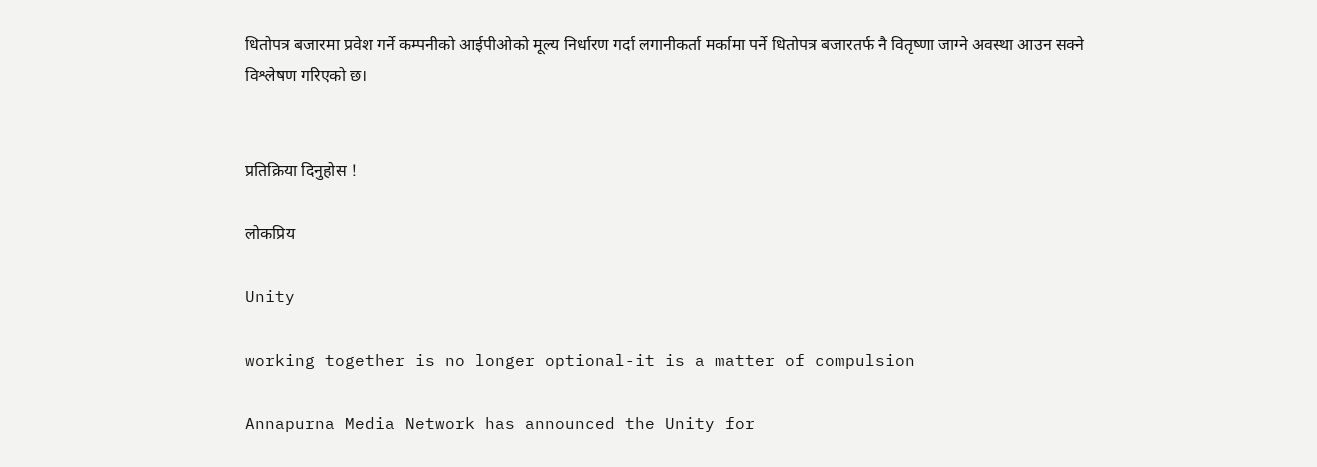धितोपत्र बजारमा प्रवेश गर्ने कम्पनीको आईपीओको मूल्य निर्धारण गर्दा लगानीकर्ता मर्कामा पर्ने धितोपत्र बजारतर्फ नै वितृष्णा जाग्ने अवस्था आउन सक्ने विश्लेषण गरिएको छ।


प्रतिक्रिया दिनुहोस !

लोकप्रिय

Unity

working together is no longer optional-it is a matter of compulsion

Annapurna Media Network has announced the Unity for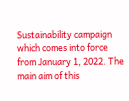Sustainability campaign which comes into force from January 1, 2022. The main aim of this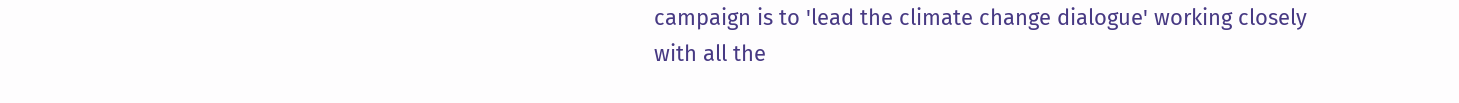campaign is to 'lead the climate change dialogue' working closely with all the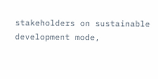stakeholders on sustainable development mode,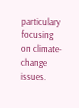particulary focusing on climate-change issues.